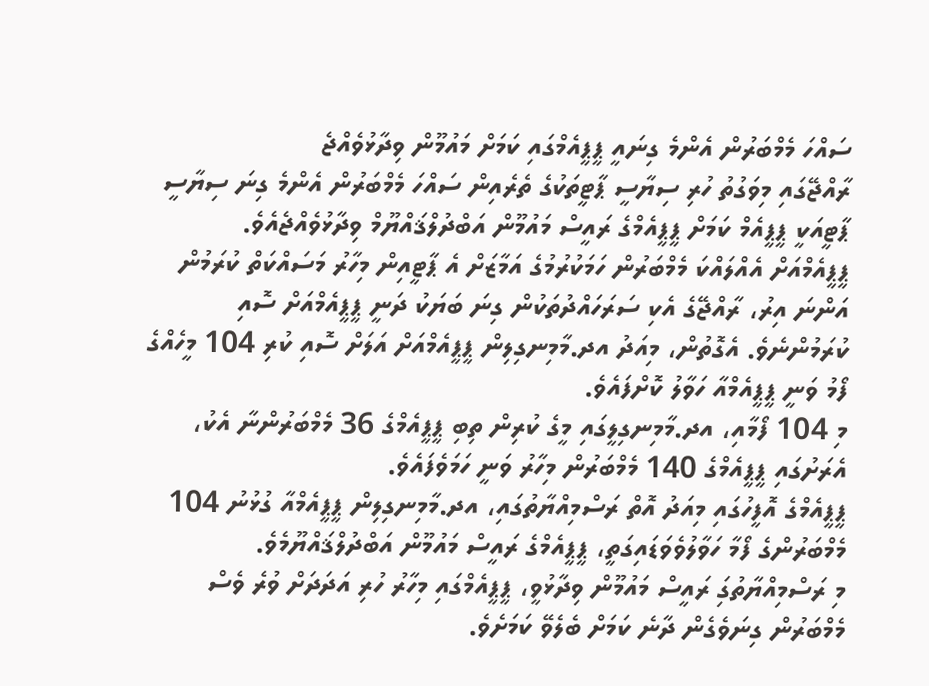ސައްހަ މެމްބަރުން އެންމެ ގިނައީ ޕީޕީއެމްގައި ކަމަށް މައުމޫން ވިދާޅުވެއްޖެ
ރާއްޖޭގައި މިވަގުތު ހުރި ސިޔާސީ ޕާޓީތަކުގެ ތެރެއިން ސައްހަ މެމްބަރުން އެންމެ ގިނަ ސިޔާސީ ޕާޓީއަކީ ޕީޕީއެމް ކަމަށް ޕީޕީއެމްގެ ރައީސް މައުމޫން އަބްދުލްޤައްޔޫމް ވިދާޅުވެއްޖެއެވެ.
ޕީޕީއެމްއަށް އެއްލައްކަ މެމްބަރުން ހަމަކުރުމުގެ އަމާޒަށް އެ ޕާޓީއިން މިހާރު މަސައްކަތް ކުރަމުން އަންނަ އިރު، ރާއްޖޭގެ އެކި ސަރަހައްދުތަކުން ގިނަ ބަޔަކު ދަނީ ޕީޕީއެމްއަށް ސޮއި ކުރަމުންނެވެ. އެގޮތުން، މިއަދު އދ.މާމިނގިލިން ޕީޕީއެމްއަށް އަލަށް ސޮއި ކުރި 104 މީހެއްގެ ފޯމު ވަނީ ޕީޕީއެމްއާ ހަވާލު ކޮށްފައެވެ.
މި 104 ފޯމާއި، އދ.މާމިނގިލީގައި މީގެ ކުރިން ތިބި ޕީޕީއެމްގެ 36 މެމްބަރުންނާ އެކު، އެރަށުގައި ޕީޕީއެމްގެ 140 މެމްބަރުން މިހާރު ވަނީ ހަމަވެފައެވެ.
ޕީޕީއެމްގެ އޮފީހުގައި މިއަދު އޮތް ރަސްމިއްޔާތުގައި، އދ.މާމިނގިލިން ޕީޕީއެމްއާ ގުޅުނު 104 މެމްބަރުންގެ ފޯމާ ހަވާލުވެވަޑައިގަތީ، ޕީޕީއެމްގެ ރައީސް މައުމޫން އަބްދުލްޤައްޔޫމެވެ.
މި ރަސްމިއްޔާތުގަި ރައީސް މައުމޫން ވިދާޅުވީ، ޕީޕީއެމްގައި މިހާރު ހުރި އަދަދަށް ވުރެ ވެސް މެމްބަރުން ގިނަވެގެން ދާނެ ކަމަށް ބެލެވޭ ކަމަށެވެ.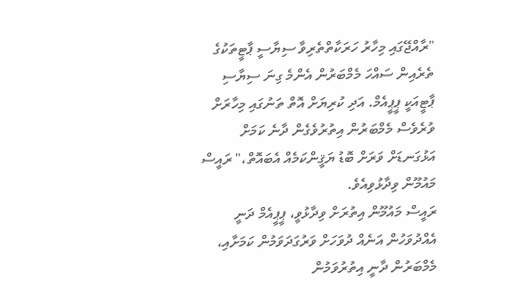"ރާއްޖޭގައި މިހާރު ހަރަކާތްތެރިވާ ސިޔާސީ ޕާޓީތަކުގެ ތެރެއިން ސައްހަ މެމްބަރުން އެންމެ ގިނަ ސިޔާސި ޕާޓީއަކީ ޕީޕީއެމް. އަދި ކުރިޔަށް އޮތް ތަނުގައި މިހާރަށް ވުރެވެސް މެމްބަރުން އިތުރުވެގެން ދާނެ ކަމަށް އަޅުގަނޑަށް ވަރަށް ބޮޑު ޔަޤީންކަމެއް އެބައޮތް،" ރައީސް މައުމޫން ވިދާޅުވިއެވެ.
ރައީސް މައުމޫން އިތުރަށް ވިދާޅުވީ، ޕީޕީއެމް ދަނީ އެއްދުވަހުން އަނެއް ދުވަހަށް ވަރުގަދަވަމުން ކަމަށާއި، މެމްބަރުން ދާނީ އިތުރުވަމުން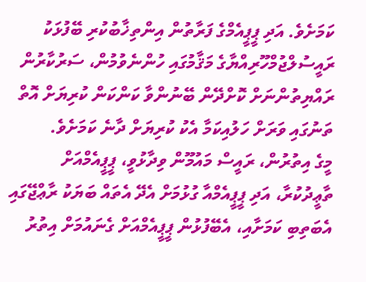ކަމަށެވެ. އަދި ޕީޕީއެމްގެ ފަރާތުން އިންތިޚާބުކުރި ބޭފުޅަކު ރައީސުލްޖުމްހޫރިއްޔާގެ މަޤާމުގައި ހުންނެވުމުން، ސަރުކާރުން ރައްޔިތުންނަށް ކޮށްދޭން ބޭނުންވާ ކަންކަން ކުރިޔަށް އޮތް ތަނުގައި ވަރަށް ހަލުއިކަމާ އެކު ކުރިޔަށް ދާނެ ކަމަށެވެ.
މީގެ އިތުރުން، ރައީސް މައުމޫން ވިދާޅުވީ، ޕީޕީއެމްއަށް ތާޢީދުކުރާ، އަދި ޕީޕީއެމްއާ ގުޅުމަށް އެދޭ އެތައް ބަޔަކު ރާޢްޖޭގައި އެބަތިބި ކަމަށާއި، އެބޭފުޅުން ޕީޕީއެމްއަށް ގެނައުމަށް އިތުރު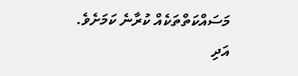މަސައްކަތްތަކެއް ކުރާނެ ކަމަށެވެ.
އަދި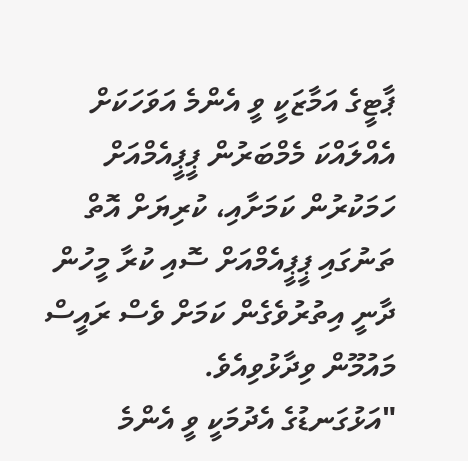ޕާޓީގެ އަމާޒަކީ ވީ އެންމެ އަވަހަކަށް އެއްލައްކަ މެމްބަރުން ޕީޕީއެމްއަށް ހަމަކުރުން ކަމަށާއި، ކުރިޔަށް އޮތް ތަނުގައި ޕީޕީއެމްއަށް ސޮއި ކުރާ މީހުން ދާނީ އިތުރުވެގެން ކަމަށް ވެސް ރައީސް މައުމޫން ވިދާޅުވިއެވެ.
"އަޅުގަނޑުގެ އެދުމަކީ ވީ އެންމެ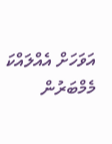އަވަހަށް އެއްލައްކަ މެމްބަރުން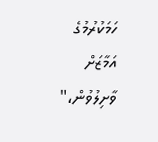ހަމަކުރުމުގެ އަމާޒަށް ވާށިލުވުން،"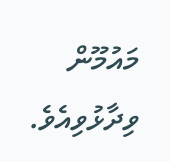މައުމޫން ވިދާޅުވިއެވެ.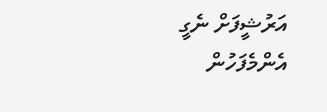އަރުޝީފަށް ނެގީ
އެންމެފަހުން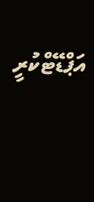އަޕްޑޭޓްކުރީ